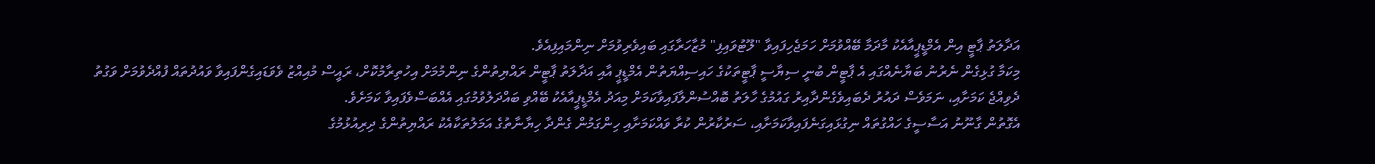އަދާލަތު ޕާޓީ އިން އެމްޑީޕީއާއެކު މާދަމާ ބޭއްވުމަށް ހަމަޖެހިފައިވާ "ލޫޓުވައިފި" މުޒާހަރާގައި ބައިވެރިވުމަށް ނިންމައިފިއެވެ.
މިކަމާ ގުޅިގެން ނެރުނު ބަޔާނެއްގައި އެ ޕާޓީން ބުނީ ސިޔާސީ ޕާޓީތަކުގެ ހައިސިއްޔަތުން އެމްޑީޕީ އާއި އަދާލަތު ޕާޓީން ރައްޔިތުންގެ ނިންމުމަށް އިހުތިރާމުކޮށް، ރައީސް މުއިއްޒު ވެވަޑައިގެންފައިވާ ވައުދުތައް ފުއްދެވުމަށް ވަގުތު ދެވިއްޖެ ކަމަށާއި، ނަމަވެސް ދައުރު ދެބައިވެގެންދާއިރު ގައުމުގެ ހާލަތު ބޮއްސުންލާފައިވާކަމަށް މިއަދު އެމްޑީޕީއާއެކު ބޭއްވި ބައްދަލުވުމުގައި އެއްބަސްވެފައިވާ ކަމަށެވެ.
އެގޮތުން ގާނޫނު އަސާސީގެ ހައްގުތައް ނިގުޅައިގަނެފައިވާކަމަށާއި، ސަރުކާރުން ކުރާ ވައްކަމަށާއި ހިންގަމުން ގެންދާ ހިޔާނާތުގެ އަމަލުތަކާއެކު ރައްޔިތުންގެ ދިރިއުޅުމުގެ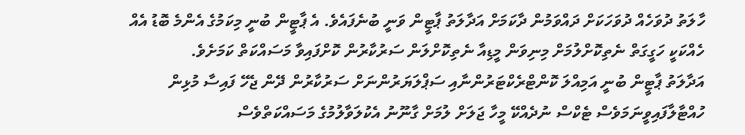ހާލަތު ދުވަހެއް ދުވަހަކަށް ދައްވަމުން ދާކަމަށް އަދާލަތު ޕާޓީން ވަނީ ބުނެފައެވެ. އެ ޕާޓީން ބުނީ މިކަމުގެ އެންމެ ބޮޑު އެއް ހެއްކަކީ ހަގީގަތް ނެތިކޮށްލުމަށް މިނިވަން މީޑިއާ ނެތިކޮށްލަން ސަރުކާރުން ކޮށްފައިވާ މަސައްކަތް ކަމަށެވެ.
އަދާލަތު ޕާޓީން ބުނީ އަމިއްލަ ކޮންޓްރެކްޓަރުންނާއި ސަޕްލަޔަރުންނަށް ސަރުކާރުން ދޭން ޖެހޭ ފައިސާ މުޅިން ހުއްޓާލާފައިވީނަމަވެސް ޓެކްސް ނުދެއްކޭ މީހާ ޖަލަށް ލުމަށް ގާނޫނު އެކުލަވާލުމުގެ މަސައްކަތްވެސް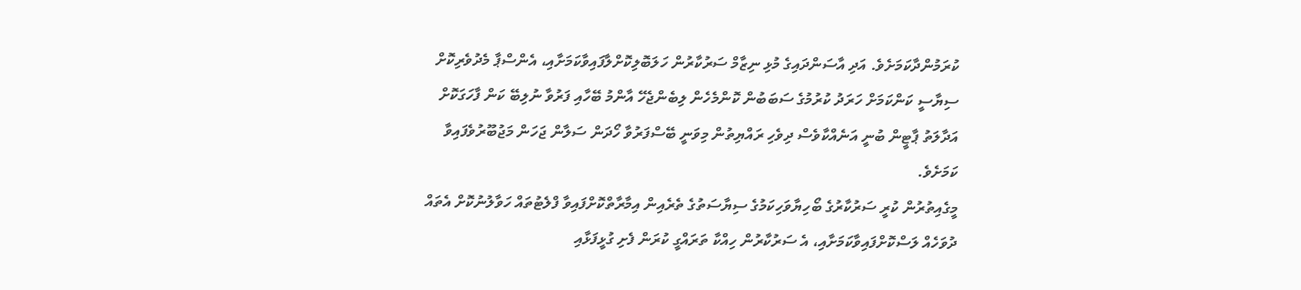ކުރަމުންދާކަމަށެވެ. އަދި އާސަންދައިގެ މުޅި ނިޒާމް ސަރުކާރުން ހަލަބޮލިކޮށްލާފައިވާކަމަށާއި، އެންސްޕާ މެދުވެރިކޮށް ސިޔާސީ ކަންކަމަށް ހަރަދު ކުރުމުގެ ސަބަބުން ކޮންމެހެން ލިބެންޖެހޭ އާންމު ބޭހާއި ފަރުވާ ނުލިބޭ ކަން ފާހަގަކޮށް އަދާލަތު ޕާޓީން ބުނީ އަނެއްކާވެސް ދިވެހި ރައްޔިތުން މިވަނީ ބޭސްފަރުވާ ހޯދަން ސަލާން ޖަހަން މަޖުބޫރުވެފައިވާ ކަމަށެވެ.
މީގެއިތުރުން ކުރީ ސަރުކާރުގެ ބޯހިޔާވަހިކަމުގެ ސިޔާސަތުގެ ތެރެއިން އިމާރާތްކޮށްފައިވާ ފްލެޓުތައް ހަވާލުނުކޮށް އެތައް ދުވަހެއް ލަސްކޮށްފައިވާކަމަށާއި، އެ ސަރުކާރުން ހިއްކާ ތަރައްގީ ކުރަން ފެށި ގުޅީފަޅާއި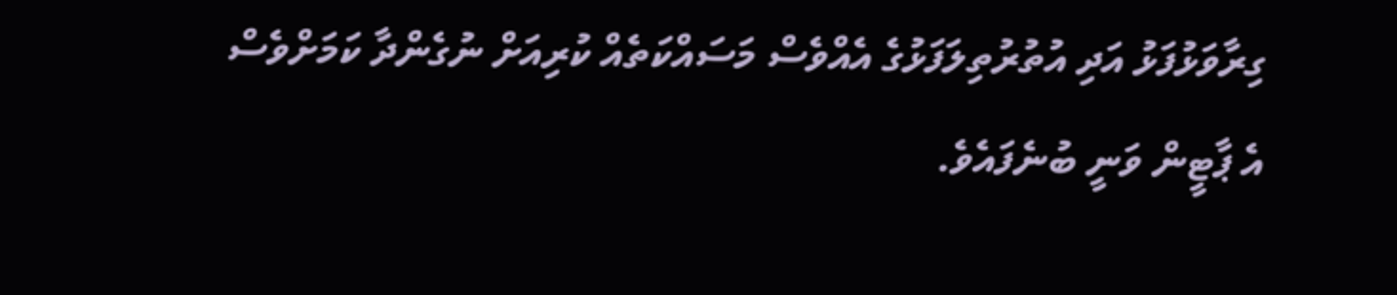ގިރާވަޅުފަޅު އަދި އުތުރުތިލަފަޅުގެ އެއްވެސް މަސައްކަތެއް ކުރިއަށް ނުގެންދާ ކަމަށްވެސް އެ ޕާޓީން ވަނީ ބުނެފައެވެ.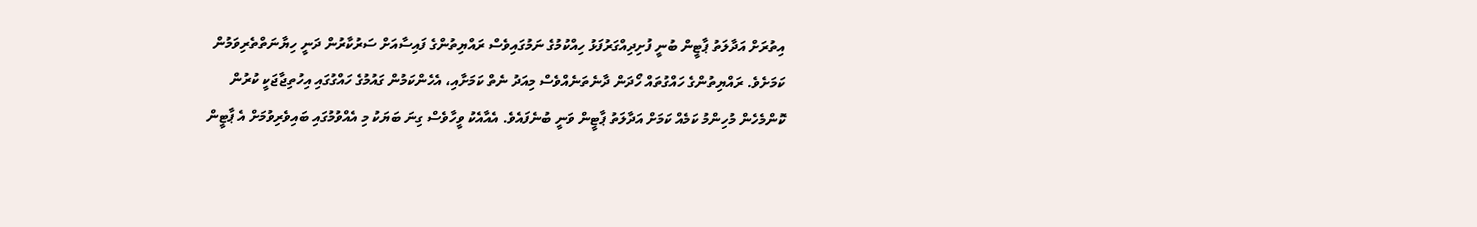އިތުރަށް އަދާލަތު ޕާޓީން ބުނީ ފުށިދިއްގަރުފަޅު ހިއްކުމުގެ ނަމުގައިވެސް ރައްޔިތުންގެ ފައިސާއަށް ސަރުކާރުން ދަނީ ހިޔާނަތްތެރިވަމުން ކަމަށެވެ. ރައްޔިތުންގެ ހައްގުތައް ހޯދަން ދާނެތަނެއްވެސް މިއަދު ނެތް ކަމަށާއި، އެހެންކަމުން ގައުމުގެ ހައްގުގައި އިހުތިޖާޖަކީ ކުރުން ކޮންމެހެން މުހިންމު ކަމެއް ކަމަށް އަދާލަތު ޕާޓީން ވަނީ ބުނެފައެވެ. އެއާއެކު ވީހާވެސް ގިނަ ބަޔަކު މި އެއްވުމުގައި ބައިވެރިވުމަށް އެ ޕާޓީން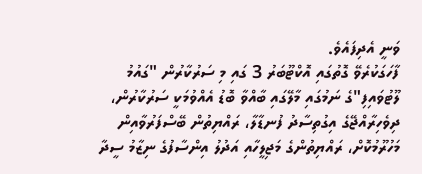ވަނީ އެދިފައެވެ.
ފާހަގަކުރެވޭ ގޮތުގައި އޮކްޓޫބަރު 3 ގައި މި ސަރުކާރުން "ގައުމު ލޫޓުވައިފި"ގެ ނަމުގައި މާލޭގައި ބާއްވާ ބޮޑު އެއްވުމަކީ ސަރުކާރުން، ދިވެހިރާއްޖޭގެ އިގުތިސާދު ފުނޑާލާ، ރައްޔިތުން ބޭސްފަރުވާއިން މަހުރޫމުކޮށް، ރައްޔިތުންގެ މަޖިލީހާއި އަދުލު އިންސާފުގެ ނިޒާމު ސީދާ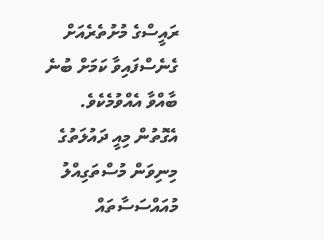ރައީސްގެ މުށުތެރެއަށް ގެނެސްފައިވާ ކަމަށް ބުނެ ބާއްވާ އެއްވުމެކެވެ.
އެގޮތުން މިއީ ދައުލަތުގެ މިނިވަން މުސްތަގިއްލު މުއައްސަސާތައް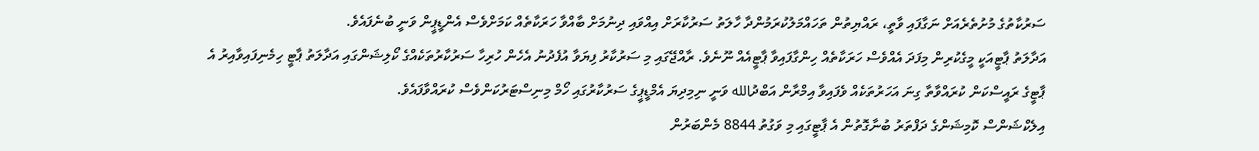ސަރުކާތުގެ މުށުތެރެއަށް ނަގާފައި ވާތީ، ރައްޔިތުން ތަހައްމަލުކުރަމުންދާ ހާލަތު ސަރުކާރަށް އިއްވައި ދިނުމަށް ބާއްވާ ހަރަކާތެއް ކަމަށްވެސް އެންޑީޕީން ވަނީ ބުނެފައެވެ.
އަދާލަތު ޕާޓީއަކީ މީގެކުރިން މިފަދަ އެއްވެސް ހަރަކާތެއް ހިންގާފައިވާ ޕާޓީއެއް ނޫނެވެ. ރާއްޖޭގައި މި ސަރުކާރު ފިޔަވާ އުފެދުނު އެހެން ހުރިހާ ސަރުކާރުތަކެއްގެ ކޯލިޝަންގައި އަދާލަތު ޕާޓީ ހިމެނިފައިވާއިރު އެ ޕާޓީގެ ރައީސްކަން ކުރައްވާތާ ގިނަ އަހަރުތަކެއް ވެފައިވާ އިމްރާން އަބްދުالله ވަނީ ނިމިދިޔަ އެމްޑީޕީގެ ސަރުކާރުގައި ހޯމް މިނިސްޓަރުކަންވެސް ކުރައްވާފައެވެ.
އިލެކްޝަންސް ކޮމިޝަންގެ ދަފްތަރު ބުނާގޮތުން އެ ޕާޓީގައި މި ވަގުތު 8844 މެންބަރުން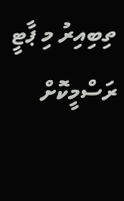ތިބިއިރު މި ޕާޓީ ރަސްމީކޮށް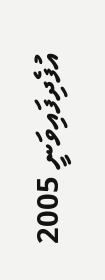އުފެދިފައިވަނީ 2005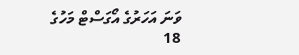ވަނަ އަހަރުގެ އޯގަސްޓް މަހުގެ 18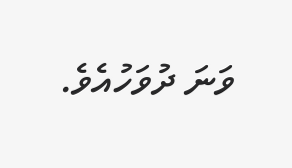ވަނަ ދުވަހުއެވެ.